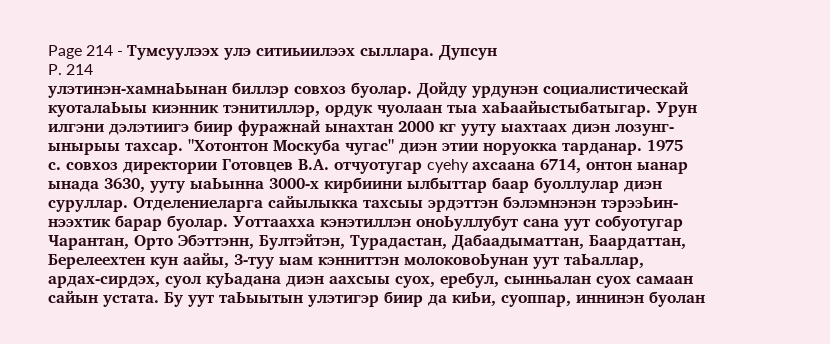Page 214 - Тумсуулээх улэ ситиьиилээх сыллара. Дупсун
P. 214
улэтинэн-хамнаЬынан биллэр совхоз буолар. Дойду урдунэн социалистическай
куоталаЬыы киэнник тэнитиллэр, ордук чуолаан тыа хаЬаайыстыбатыгар. Урун
илгэни дэлэтиигэ биир фуражнай ынахтан 2000 кг ууту ыахтаах диэн лозунг-
ынырыы тахсар. "Хотонтон Москуба чугас" диэн этии норуокка тарданар. 1975
с. совхоз директории Готовцев В.А. отчуотугар cyehy ахсаана 6714, онтон ыанар
ынада 3630, ууту ыаЬынна 3000-х кирбиини ылбыттар баар буоллулар диэн
суруллар. Отделениеларга сайылыкка тахсыы эрдэттэн бэлэмнэнэн тэрээЬин-
нээхтик барар буолар. Уоттаахха кэнэтиллэн оноЬуллубут сана уут собуотугар
Чарантан, Орто Эбэттэнн, Бултэйтэн, Турадастан, Дабаадыматтан, Баардаттан,
Берелеехтен кун аайы, 3-туу ыам кэнниттэн молоковоЬунан уут таЬаллар,
ардах-сирдэх, суол куЬадана диэн аахсыы суох, еребул, сынньалан суох самаан
сайын устата. Бу уут таЬыытын улэтигэр биир да киЬи, суоппар, иннинэн буолан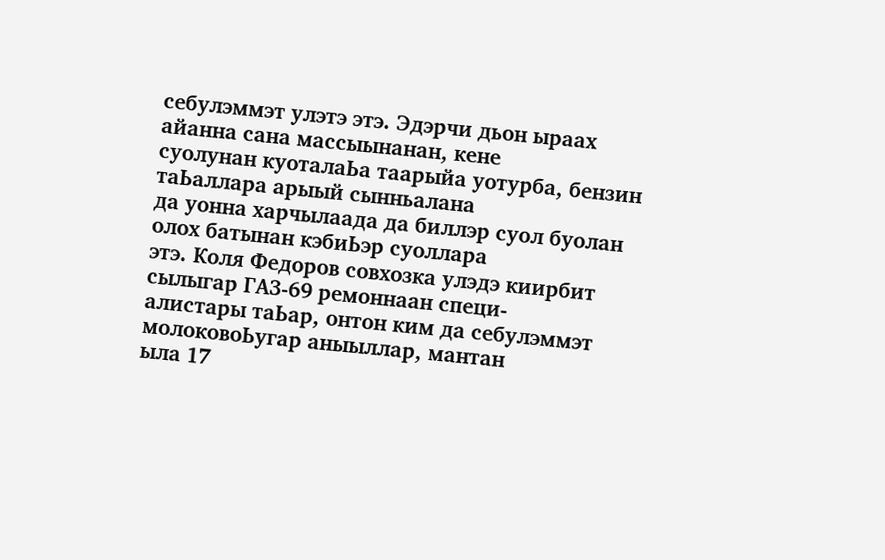себулэммэт улэтэ этэ. Эдэрчи дьон ыраах айанна сана массыынанан, кене
суолунан куоталаЬа таарыйа уотурба, бензин таЬаллара арыый сынньалана
да уонна харчылаада да биллэр суол буолан олох батынан кэбиЬэр суоллара
этэ. Коля Федоров совхозка улэдэ киирбит сылыгар ГАЗ-69 ремоннаан специ-
алистары таЬар, онтон ким да себулэммэт молоковоЬугар аныыллар, мантан
ыла 17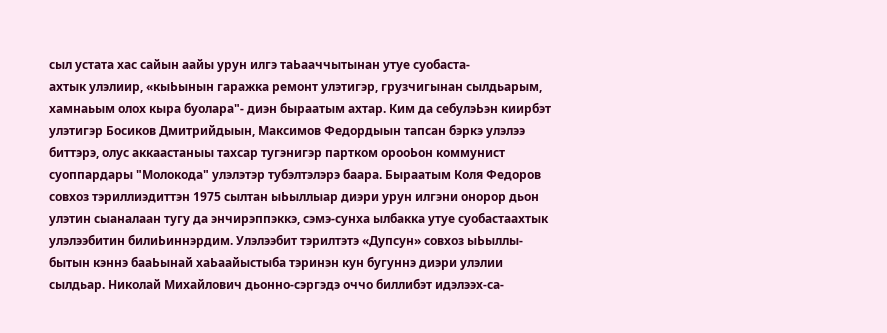сыл устата хас сайын аайы урун илгэ таЬааччытынан утуе суобаста-
ахтык улэлиир, «кыЬынын гаражка ремонт улэтигэр, грузчигынан сылдьарым,
хамнаьым олох кыра буолара"- диэн быраатым ахтар. Ким да себулэЬэн киирбэт
улэтигэр Босиков Дмитрийдыын, Максимов Федордыын тапсан бэркэ улэлээ
биттэрэ, олус аккаастаныы тахсар тугэнигэр партком орооЬон коммунист
суоппардары "Молокода" улэлэтэр тубэлтэлэрэ баара. Быраатым Коля Федоров
совхоз тэриллиэдиттэн 1975 сылтан ыЬыллыар диэри урун илгэни онорор дьон
улэтин сыаналаан тугу да энчирэппэккэ, сэмэ-сунха ылбакка утуе суобастаахтык
улэлээбитин билиЬиннэрдим. Улэлээбит тэрилтэтэ «Дупсун» совхоз ыЬыллы-
бытын кэннэ бааЬынай хаЬаайыстыба тэринэн кун бугуннэ диэри улэлии
сылдьар. Николай Михайлович дьонно-сэргэдэ оччо биллибэт идэлээх-са-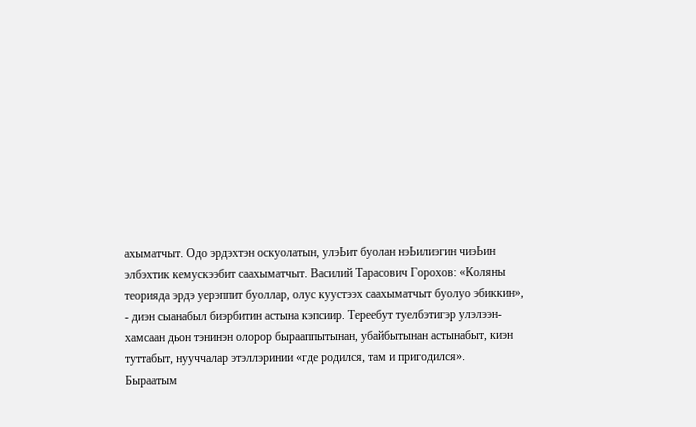ахыматчыт. Одо эрдэхтэн оскуолатын, улэЬит буолан нэЬилиэгин чиэЬин
элбэхтик кемускээбит саахыматчыт. Василий Тарасович Горохов: «Коляны
теорияда эрдэ уерэппит буоллар, олус куустээх саахыматчыт буолуо эбиккин»,
- диэн сыанабыл биэрбитин астына кэпсиир. Тереебут туелбэтигэр улэлээн-
хамсаан дьон тэнинэн олорор бырааппытынан, убайбытынан астынабыт, киэн
туттабыт, нууччалар этэллэринии «где родился, там и пригодился».
Быраатым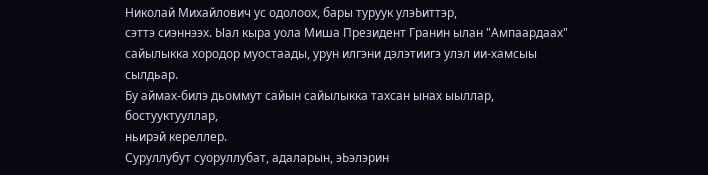Николай Михайлович ус одолоох, бары туруук улэЬиттэр,
сэттэ сиэннээх. Ыал кыра уола Миша Президент Гранин ылан "Ампаардаах"
сайылыкка хородор муостаады, урун илгэни дэлэтиигэ улэл ии-хамсыы сылдьар.
Бу аймах-билэ дьоммут сайын сайылыкка тахсан ынах ыыллар, бостууктууллар,
ньирэй кереллер.
Суруллубут суоруллубат, адаларын, эЬэлэрин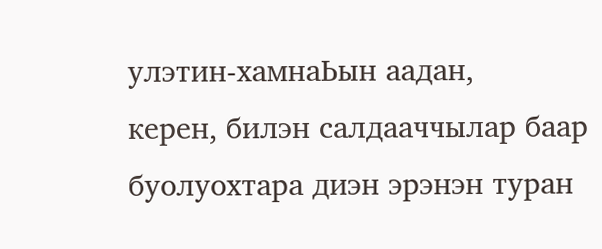улэтин-хамнаЬын аадан,
керен, билэн салдааччылар баар буолуохтара диэн эрэнэн туран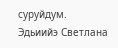суруйдум.
Эдьиийэ Светлана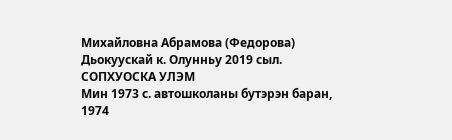Михайловна Абрамова (Федорова)
Дьокуускай к. Олунньу 2019 сыл.
СОПХУОСКА УЛЭМ
Мин 1973 с. автошколаны бутэрэн баран, 1974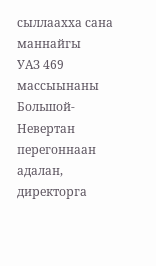сыллаахха сана маннайгы
УАЗ 469 массыынаны Большой-Невертан перегоннаан адалан, директорга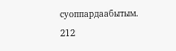суоппардаабытым.
212